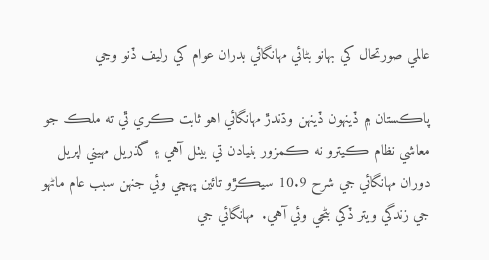عالمي صورتحال کي بهانو بڻائي مهانگائي بدران عوام کي رليف ڏنو وڃي

پاڪستان ۾ ڏينهون ڏينهن وڌندڙ مهانگائي اهو ثابت ڪري ٿي ته ملڪ جو معاشي نظام ڪيترو نه ڪمزور بنيادن تي بيٺل آهي ۽ گذريل مهيني اپريل دوران مهانگائي جي شرح 10.9 سيڪڙو تائين پهچي وئي جنهن سبب عام ماڻهو جي زندگي ويتر ڏکي بڻجي وئي آهي.  مهانگائي جي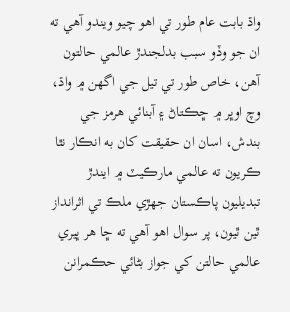واڌ بابت عام طور تي اهو چيو ويندو آهي ته ان جو وڏو سبب بدلجندڙ عالمي حالتون آهن، خاص طور تي تيل جي اگهن ۾ واڌ، وچ اوڀر ۾ ڇڪتاڻ ۽ آبنائي هرمز جي بندش، اسان ان حقيقت کان به انڪار نٿا ڪريون ته عالمي مارڪيٽ ۾ ايندڙ تبديليون پاڪستان جهڙي ملڪ تي اثرانداز ٿين ٿيون، پر سوال اهو آهي ته ڇا هر ڀيري عالمي حالتن کي جواز بڻائي حڪمرانن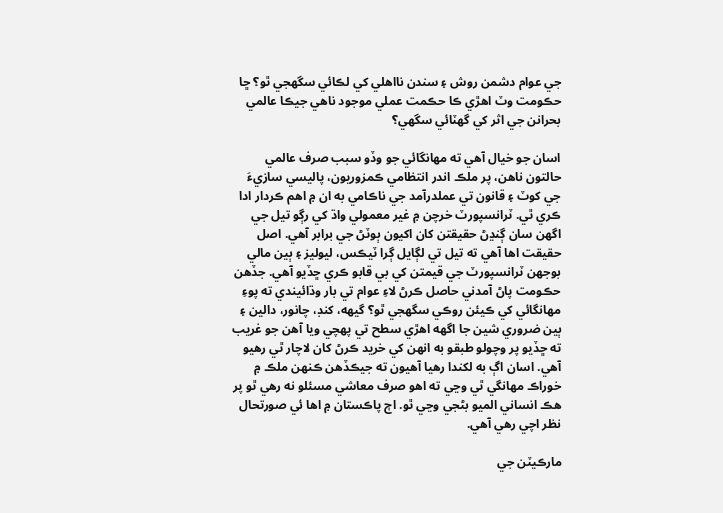جي عوام دشمن روش ۽ سندن نااهلي کي لڪائي سگهجي ٿو؟ ڇا حڪومت وٽ اهڙي ڪا حڪمت عملي موجود ناهي جيڪا عالمي بحرانن جي اثر کي گهٽائي سگهي؟

اسان جو خيال آهي ته مهانگائي جو وڏو سبب صرف عالمي حالتون ناهن، پر ملڪ اندر انتظامي ڪمزوريون، پاليسي سازيءَ جي کوٽ ۽ قانون تي عملدرآمد جي ناڪامي به ان ۾ اهم ڪردار ادا ڪري ٿي. ٽرانسپورٽ خرچن ۾ غير معمولي واڌ کي رڳو تيل جي اگهن سان ڳنڍڻ حقيقتن کان اکيون ٻوٽڻ جي برابر آهي. اصل حقيقت اها آهي ته تيل تي لڳايل ڳرا ٽيڪس، ليوليز ۽ ٻين مالي بوجهن ٽرانسپورٽ جي قيمتن کي بي قابو ڪري ڇڏيو آهي. جڏهن حڪومت پاڻ آمدني حاصل ڪرڻ لاءِ عوام تي بار وڌائيندي ته پوءِ مهانگائي کي ڪيئن روڪي سگهجي ٿو؟ گيهه، کنڊ، چانور، دالين ۽ ٻين ضروري شين جا اگهه اهڙي سطح تي پهچي ويا آهن جو غريب ته ڇڏيو پر وچولو طبقو به انهن کي خريد ڪرڻ کان لاچار ٿي رهيو آهي. اسان اڳ به لکندا رهيا آهيون ته جيڪڏهن ڪنهن ملڪ ۾ خوراڪ مهانگي ٿي وڃي ته اهو صرف معاشي مسئلو نه رهي ٿو پر هڪ انساني الميو بڻجي وڃي ٿو. اڄ پاڪستان ۾ اها ئي صورتحال نظر اچي رهي آهي.

مارڪيٽن جي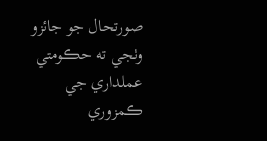صورتحال جو جائزو وٺجي ته حڪومتي عملداري جي ڪمزوري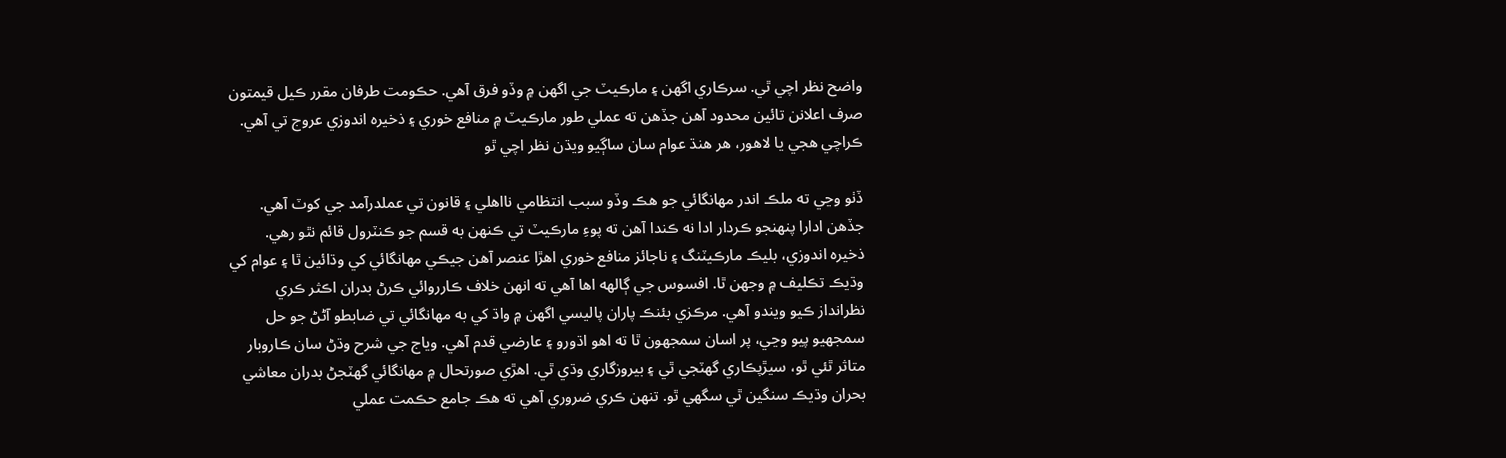واضح نظر اچي ٿي. سرڪاري اگهن ۽ مارڪيٽ جي اگهن ۾ وڏو فرق آهي. حڪومت طرفان مقرر ڪيل قيمتون صرف اعلانن تائين محدود آهن جڏهن ته عملي طور مارڪيٽ ۾ منافع خوري ۽ ذخيره اندوزي عروج تي آهي. ڪراچي هجي يا لاهور، هر هنڌ عوام سان ساڳيو ويڌن نظر اچي ٿو

ڏٺو وڃي ته ملڪ اندر مهانگائي جو هڪ وڏو سبب انتظامي نااهلي ۽ قانون تي عملدرآمد جي کوٽ آهي. جڏهن ادارا پنهنجو ڪردار ادا نه ڪندا آهن ته پوءِ مارڪيٽ تي ڪنهن به قسم جو ڪنٽرول قائم نٿو رهي. ذخيره اندوزي، بليڪ مارڪيٽنگ ۽ ناجائز منافع خوري اهڙا عنصر آهن جيڪي مهانگائي کي وڌائين ٿا ۽ عوام کي وڌيڪ تڪليف ۾ وجهن ٿا. افسوس جي ڳالهه اها آهي ته انهن خلاف ڪارروائي ڪرڻ بدران اڪثر ڪري نظرانداز ڪيو ويندو آهي. مرڪزي بئنڪ پاران پاليسي اگهن ۾ واڌ کي به مهانگائي تي ضابطو آڻڻ جو حل سمجهيو پيو وڃي، پر اسان سمجهون ٿا ته اهو اڌورو ۽ عارضي قدم آهي. وياج جي شرح وڌڻ سان ڪاروبار متاثر ٿئي ٿو، سيڙپڪاري گهٽجي ٿي ۽ بيروزگاري وڌي ٿي. اهڙي صورتحال ۾ مهانگائي گهٽجڻ بدران معاشي بحران وڌيڪ سنگين ٿي سگهي ٿو. تنهن ڪري ضروري آهي ته هڪ جامع حڪمت عملي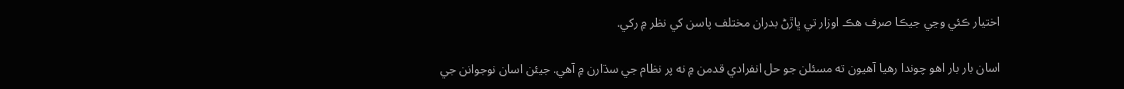اختيار ڪئي وڃي جيڪا صرف هڪ اوزار تي ڀاڙڻ بدران مختلف پاسن کي نظر ۾ رکي.

اسان بار بار اهو چوندا رهيا آهيون ته مسئلن جو حل انفرادي قدمن ۾ نه پر نظام جي سڌارن ۾ آهي. جيئن اسان نوجوانن جي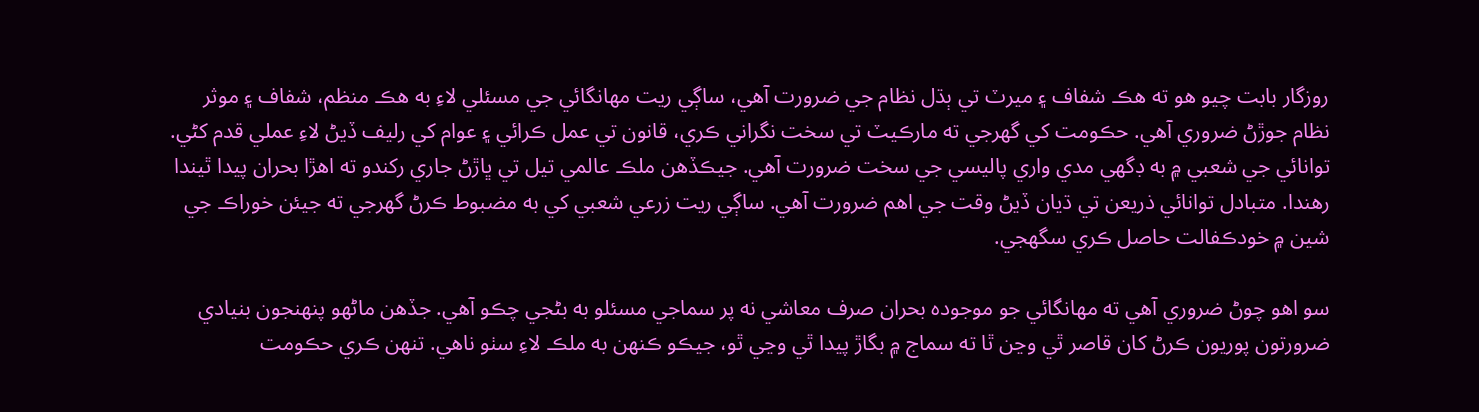روزگار بابت چيو هو ته هڪ شفاف ۽ ميرٽ تي ٻڌل نظام جي ضرورت آهي، ساڳي ريت مهانگائي جي مسئلي لاءِ به هڪ منظم، شفاف ۽ موثر نظام جوڙڻ ضروري آهي. حڪومت کي گهرجي ته مارڪيٽ تي سخت نگراني ڪري، قانون تي عمل ڪرائي ۽ عوام کي رليف ڏيڻ لاءِ عملي قدم کڻي. توانائي جي شعبي ۾ به ڊگهي مدي واري پاليسي جي سخت ضرورت آهي. جيڪڏهن ملڪ عالمي تيل تي ڀاڙڻ جاري رکندو ته اهڙا بحران پيدا ٿيندا رهندا. متبادل توانائي ذريعن تي ڌيان ڏيڻ وقت جي اهم ضرورت آهي. ساڳي ريت زرعي شعبي کي به مضبوط ڪرڻ گهرجي ته جيئن خوراڪ جي شين ۾ خودڪفالت حاصل ڪري سگهجي.

سو اهو چوڻ ضروري آهي ته مهانگائي جو موجوده بحران صرف معاشي نه پر سماجي مسئلو به بڻجي چڪو آهي. جڏهن ماڻهو پنهنجون بنيادي ضرورتون پوريون ڪرڻ کان قاصر ٿي وڃن ٿا ته سماج ۾ بگاڙ پيدا ٿي وڃي ٿو، جيڪو ڪنهن به ملڪ لاءِ سٺو ناهي. تنهن ڪري حڪومت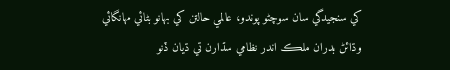کي سنجيدگي سان سوچڻو پوندو، عالمي حالتن کي بهانو بڻائي مهانگائي وڌائڻ بدران ملڪ اندر نظامي سڌارن تي ڌيان ڏنو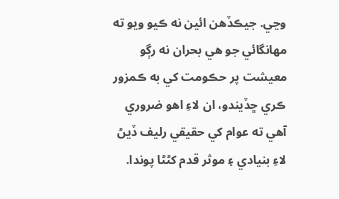وڃي. جيڪڏهن ائين نه ڪيو ويو ته مهانگائي جو هي بحران نه رڳو معيشت پر حڪومت کي به ڪمزور ڪري ڇڏيندو، ان لاءِ اهو ضروري آهي ته عوام کي حقيقي رليف ڏيڻ لاءِ بنيادي ۽ موثر قدم کڻڻا پوندا.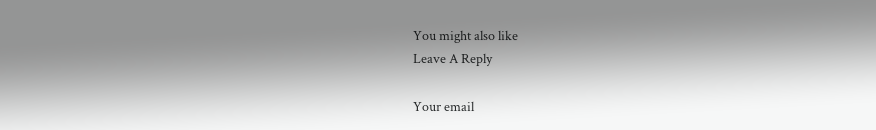You might also like
Leave A Reply

Your email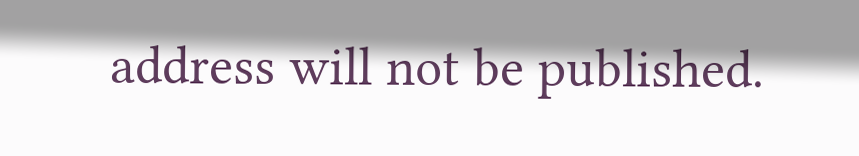address will not be published.